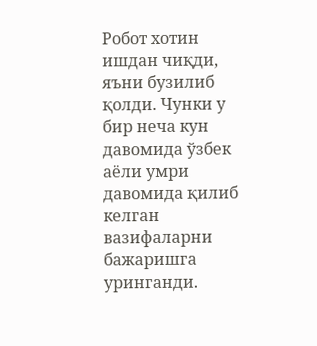Робот хотин ишдан чиқди, яъни бузилиб қолди. Чунки у бир неча кун давомида ўзбек аёли умри давомида қилиб келган вазифаларни бажаришга уринганди.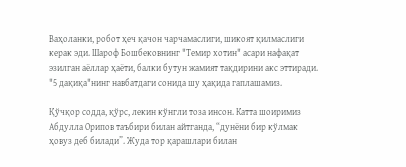Ваҳоланки, робот ҳеч қачон чарчамаслиги, шикоят қилмаслиги керак эди. Шароф Бошбековнинг "Темир хотин" асари нафақат эзилган аёллар ҳаёти, балки бутун жамият тақдирини акс эттиради. "5 дақиқа"нинг навбатдаги сонида шу ҳақида гаплашамиз.

Қўчқор содда, қўрс, лекин кўнгли тоза инсон. Катта шоиримиз Абдулла Орипов таъбири билан айтганда, “дунёни бир кўлмак ҳовуз деб билади”. Жуда тор қарашлари билан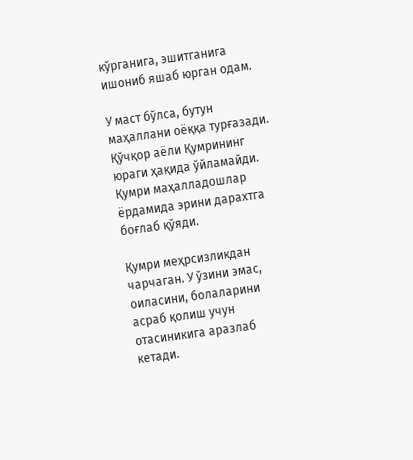кўрганига, эшитганига ишониб яшаб юрган одам.

У маст бўлса, бутун маҳаллани оёққа турғазади. Қўчқор аёли Қумрининг юраги ҳақида ўйламайди. Қумри маҳалладошлар ёрдамида эрини дарахтга боғлаб қўяди.

Қумри меҳрсизликдан чарчаган. У ўзини эмас, оиласини, болаларини асраб қолиш учун отасиникига аразлаб кетади.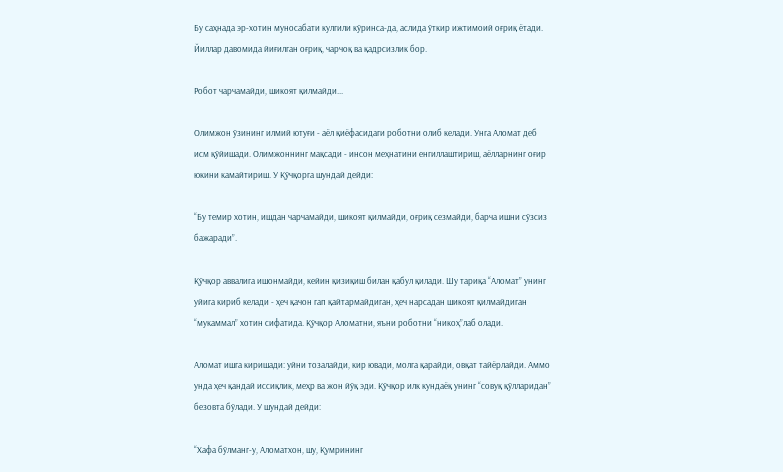Бу саҳнада эр-хотин муносабати кулгили кўринса-да, аслида ўткир ижтимоий оғриқ ётади. Йиллар давомида йиғилган оғриқ, чарчоқ ва қадрсизлик бор.

Робот чарчамайди, шикоят қилмайди...

Олимжон ўзининг илмий ютуғи - аёл қиёфасидаги роботни олиб келади. Унга Аломат деб исм қўйишади. Олимжоннинг мақсади - инсон меҳнатини енгиллаштириш, аёлларнинг оғир юкини камайтириш. У Қўчқорга шундай дейди:

“Бу темир хотин, ишдан чарчамайди, шикоят қилмайди, оғриқ сезмайди, барча ишни сўзсиз бажаради”.

Қўчқор аввалига ишонмайди, кейин қизиқиш билан қабул қилади. Шу тариқа “Аломат” унинг уйига кириб келади - ҳеч қачон гап қайтармайдиган, ҳеч нарсадан шикоят қилмайдиган “мукаммал” хотин сифатида. Қўчқор Аломатни, яъни роботни “никоҳ”лаб олади.

Аломат ишга киришади: уйни тозалайди, кир ювади, молга қарайди, овқат тайёрлайди. Аммо унда ҳеч қандай иссиқлик, меҳр ва жон йўқ эди. Қўчқор илк кундаёқ унинг “совуқ қўлларидан” безовта бўлади. У шундай дейди:

“Хафа бўлманг-у, Аломатхон, шу, Қумрининг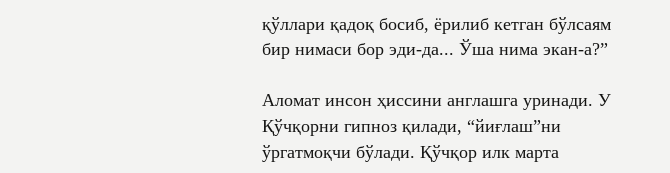қўллари қадоқ босиб, ёрилиб кетган бўлсаям бир нимаси бор эди-да... Ўша нима экан-а?”

Аломат инсон ҳиссини англашга уринади. У Қўчқорни гипноз қилади, “йиғлаш”ни ўргатмоқчи бўлади. Қўчқор илк марта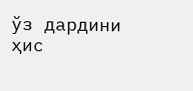ўз дардини ҳис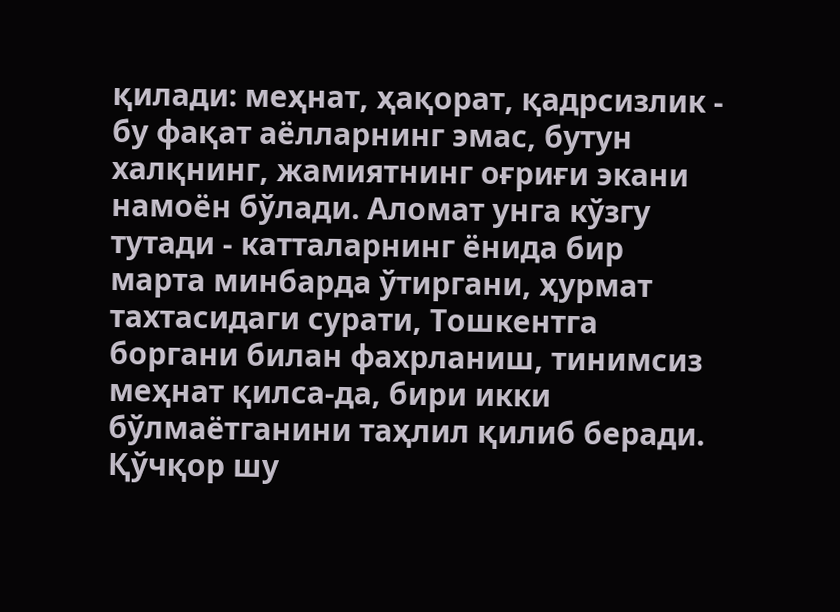қилади: меҳнат, ҳақорат, қадрсизлик - бу фақат аёлларнинг эмас, бутун халқнинг, жамиятнинг оғриғи экани намоён бўлади. Аломат унга кўзгу тутади - катталарнинг ёнида бир марта минбарда ўтиргани, ҳурмат тахтасидаги сурати, Тошкентга боргани билан фахрланиш, тинимсиз меҳнат қилса-да, бири икки бўлмаётганини таҳлил қилиб беради. Қўчқор шу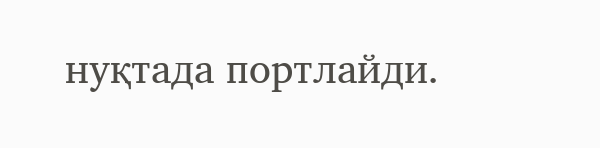нуқтада портлайди.